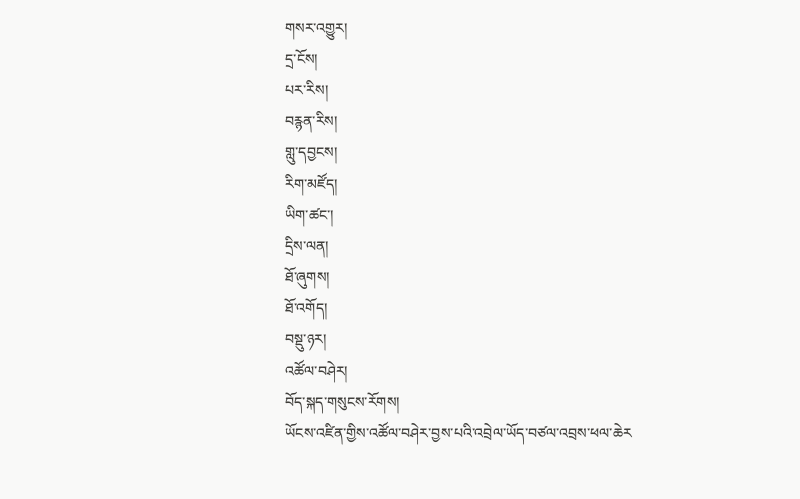གསར་འགྱུར།
དྲ་ངོས།
པར་རིས།
བརྙན་རིས།
གླུ་དབྱངས།
རིག་མཛོད།
ཡིག་ཚང་།
དྲིས་ལན།
ཐོ་ཞུགས།
ཐོ་འགོད།
བསྡུ་ཉར།
འཚོལ་བཤེར།
བོད་སྐད་གསུངས་རོགས།
ཡོངས་འཛིན་གྱིས་འཚོལ་བཤེར་བྱས་པའི་འབྲེལ་ཡོད་བཙལ་འབྲས་ཕལ་ཆེར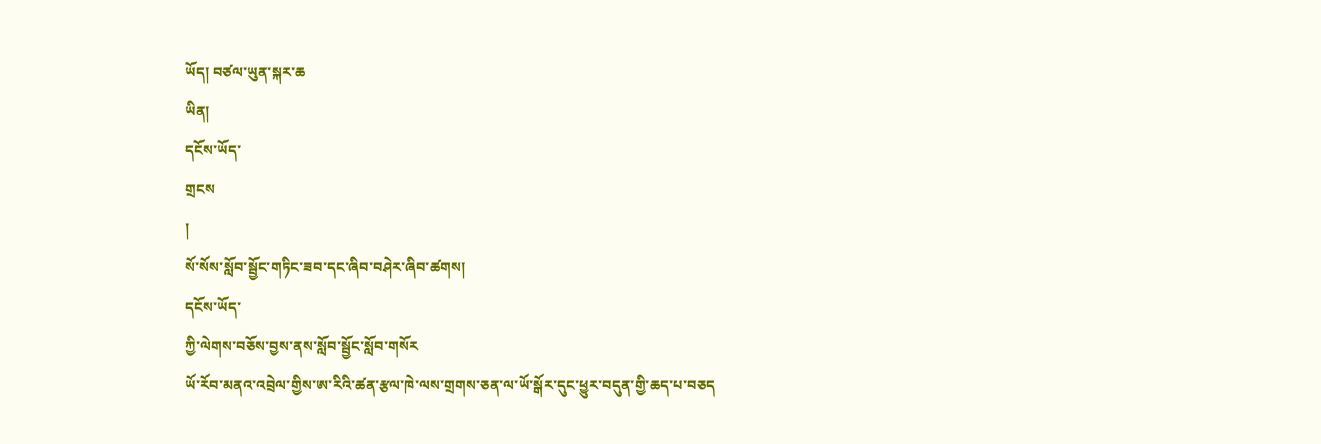ཡོད། བཙལ་ཡུན་སྐར་ཆ
ཡིན།
དངོས་ཡོད་
གྲངས
།
སོ་སོས་སློབ་སྦྱོང་གཏིང་ཟབ་དང་ཞིབ་བཤེར་ཞིབ་ཚགས།
དངོས་ཡོད་
ཀྱི་ལེགས་བཅོས་བྱས་ནས་སློབ་སྦྱོང་སློབ་གསོར
ཡོ་རོབ་མནའ་འབྲེལ་གྱིས་ཨ་རིའི་ཚན་རྩལ་ཁེ་ལས་གྲགས་ཅན་ལ་ཡོ་སྒོར་དུང་ཕྱུར་བདུན་གྱི་ཆད་པ་བཅད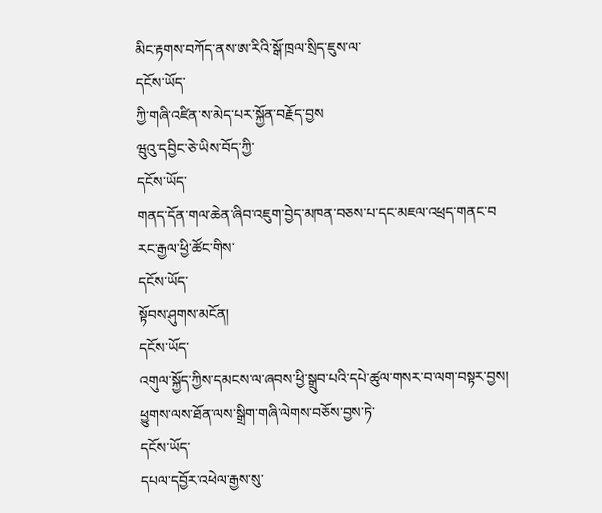མིང་རྟགས་བཀོད་ནས་ཨ་རིའི་སྒོ་ཁྲལ་སྲིད་ཇུས་ལ་
དངོས་ཡོད་
ཀྱི་གཞི་འཛིན་ས་མེད་པར་སྐྱོན་བརྗོད་བྱས
ཝུའུ་དབྱིང་ཅེ་ཡིས་བོད་ཀྱི་
དངོས་ཡོད་
གནད་དོན་གལ་ཆེན་ཞིབ་འཇུག་བྱེད་མཁན་བཅས་པ་དང་མཇལ་འཕྲད་གནང་བ
རང་རྒྱལ་ཕྱི་ཚོང་གིས་
དངོས་ཡོད་
སྟོབས་ཤུགས་མངོན།
དངོས་ཡོད་
འགུལ་སྐྱོད་ཀྱིས་དམངས་ལ་ཞབས་ཕྱི་སྒྲུབ་པའི་དཔེ་ཚུལ་གསར་བ་ལག་བསྟར་བྱས།
ཕྱུགས་ལས་ཐོན་ལས་སྒྲིག་གཞི་ལེགས་བཅོས་བྱས་ཏེ་
དངོས་ཡོད་
དཔལ་དབྱོར་འཕེལ་རྒྱས་སུ་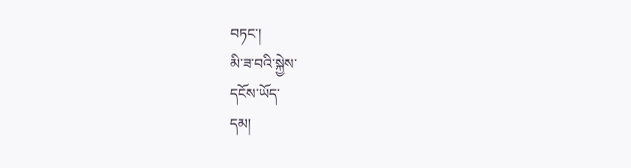བཏང་།
མི་ཟ་བའི་སྐྱེས་
དངོས་ཡོད་
དམ།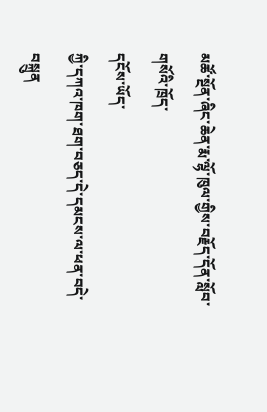མཚོ་སྔོན་ཞིང་ཆེན་རྨ་ལྷོ་ཁུལ་གྱིས་བརྗོད་དོན་སློབ་གསོའི་ཁྲོད་
དངོས་ཡོད་
ཀྱི་དཀའ་ཁག་ཐག་བཅད་དེ་དམངས་ལ་ཕན་བདེ་བསྐྲུན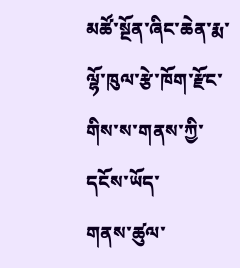མཚོ་སྔོན་ཞིང་ཆེན་རྨ་ལྷོ་ཁུལ་རྩེ་ཁོག་རྫོང་གིས་ས་གནས་ཀྱི་
དངོས་ཡོད་
གནས་ཚུལ་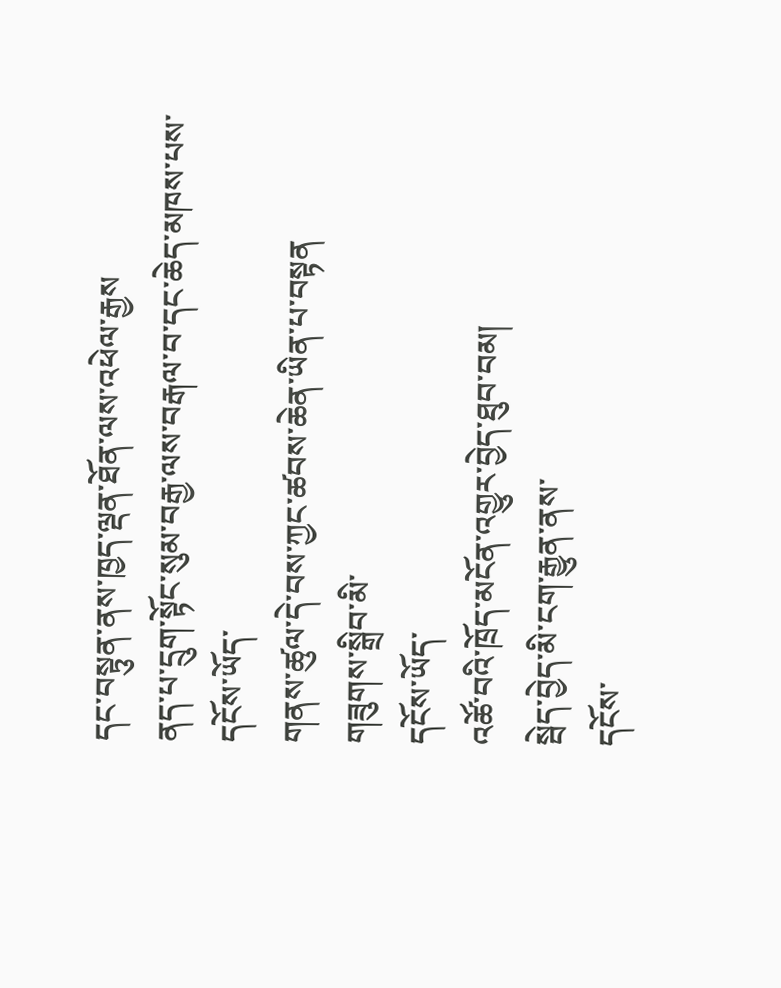དང་བསྟུན་ནས་ཁྱད་ལྡན་ཐོན་ལས་འཕེལ་རྒྱས
ནད་པ་དྲུག་སྟོང་སུམ་བརྒྱ་ལས་བརྒལ་བ་དང་ཆེད་མཁས་པས་
དངོས་ཡོད་
གནས་ཚུལ་དེ་བས་ཀྱང་ཚབས་ཆེན་ཡིན་པ་བསྟན
གཟུགས་སྒྲིབ་མི་
དངོས་ཡོད་
འཚོ་བའི་ཁྲོད་མངོན་འགྱུར་བྱེད་ཐུབ་བམ།
སྦེད་བྱེད་མི་ངག་རྒྱུན་ནས་
དངོས་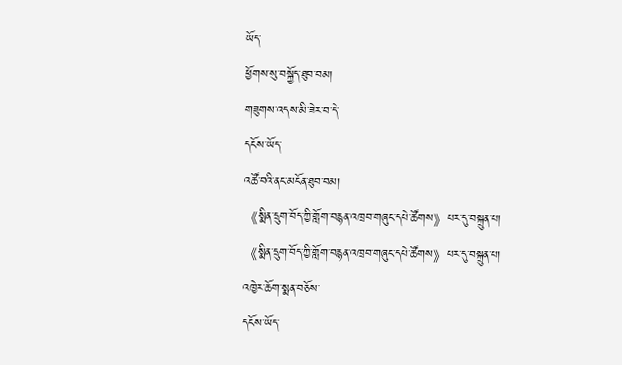ཡོད་
ཕྱོགས་སུ་བསྐྱོད་ཐུབ་བམ།
གཟུགས་འདས་མི་ཟེར་བ་དེ་
དངོས་ཡོད་
འཚོ་བའི་ནང་མངོན་ཐུབ་བམ།
《སྨིན་དྲུག་བོད་ཀྱི་གློག་བརྙན་འཁྲབ་གཞུང་དཔེ་ཚོགས》པར་དུ་བསྐྲུན་པ།
《སྨིན་དྲུག་བོད་ཀྱི་གློག་བརྙན་འཁྲབ་གཞུང་དཔེ་ཚོགས》པར་དུ་བསྐྲུན་པ།
འཁྱེར་ཆོག་སྨན་བཅོས་
དངོས་ཡོད་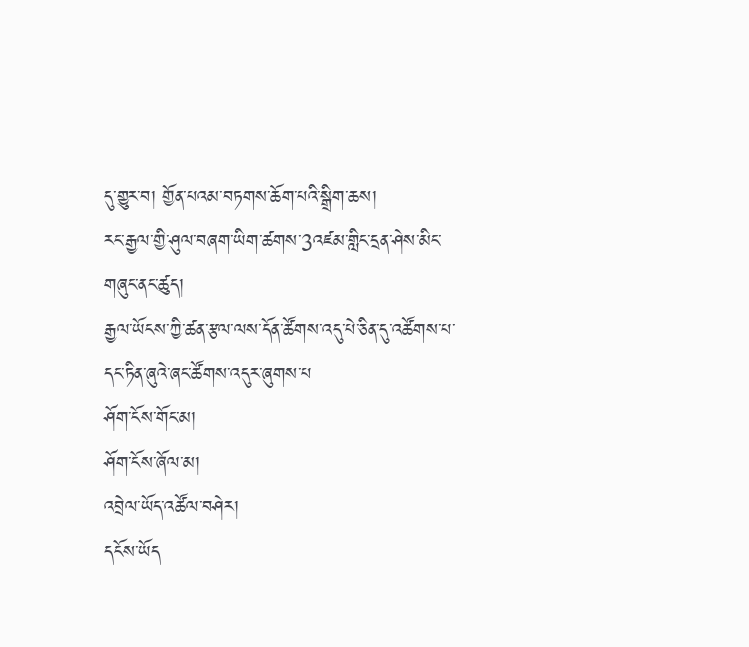དུ་གྱུར་བ། གྱོན་པའམ་བཏགས་ཆོག་པའི་སྒྲིག་ཆས།
རང་རྒྱལ་གྱི་ཤུལ་བཞག་ཡིག་ཚགས་3འཛམ་གླིང་དྲན་ཤེས་མིང་གཞུང་ནང་ཚུད།
རྒྱལ་ཡོངས་ཀྱི་ཚན་རྩལ་ལས་དོན་ཚོགས་འདུ་པེ་ཅིན་དུ་འཚོགས་པ་དང་ཏིན་ཞུའེ་ཞང་ཚོགས་འདུར་ཞུགས་པ
ཤོག་ངོས་གོང་མ།
ཤོག་ངོས་ཞོལ་མ།
འབྲེལ་ཡོད་འཚོལ་བཤེར།
དངོས་ཡོད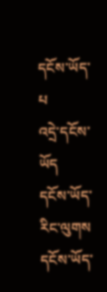དངོས་ཡོད་པ
འདྲེ་དངོས་ཡོད
དངོས་ཡོད་རིང་ལུགས
དངོས་ཡོད་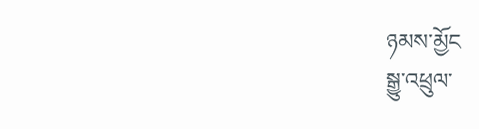ཉམས་མྱོང
སྒྱུ་འཕྲུལ་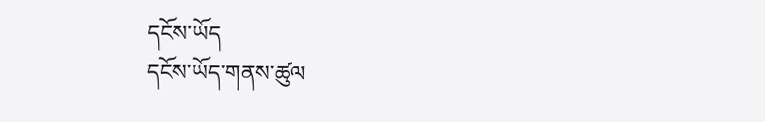དངོས་ཡོད
དངོས་ཡོད་གནས་ཚུལ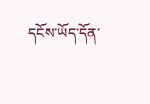དངོས་ཡོད་དོན་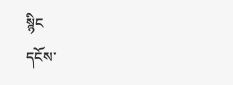སྙིང
དངོས་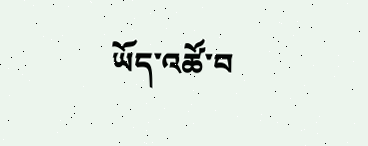ཡོད་འཚོ་བ